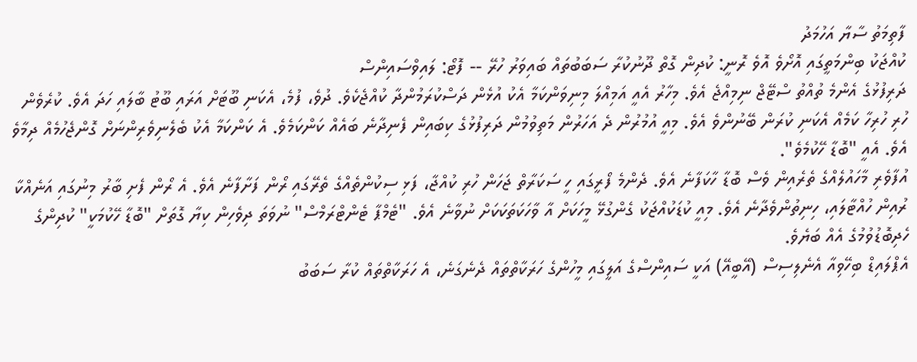ފާތިމަތު ސާޔާ އަހުމަދު
ކުއްޖަކު ބިންމަތީގައި އޮށޯވެ އޮވެ ރޮނީ: ކުދިން ގޮތް ދޫނުކުރާ ސަބަބުތައް ބައިވަރު ހުރޭ -- ފޮޓޯ: ލައިވްސައިންސް
ދަރިފުޅުގެ އެންމެ ތުއްތު ސްޓޭޖް ނިމިއްޖެ އެވެ. މިހާރު އެއީ އަމިއްލަ މިނިވަންކަމާ އެކު އުޅެން ދަސްކުރަމުންދާ ކުއްޖެކެވެ. ދުވެ، ފުމެ، އެކަނި ބޫޓަށް އަރައި ބޫޓު ބާލައި ހަދަ އެވެ. ކުރެވެން ހުރި ހުރިހާ ކަމެއް އެކަނި ކުރަން ބޭނުންވެ އެވެ. މިއީ އުމުރުން ދެ އަހަރުން މަތިވުމުން ދަރިފުޅުގެ ކިބައިން ފެނިދާނެ ބައެއް ކަންކަމެވެ. އެ ކަންކަމާ އެކު ބެލެނިވެރިންނަށް ގޮންޖެހުމެއް ދިމާވެ އެވެ. އެއީ "ބޮޑާ ހޭކުމެވެ".
އުފާވެރި މާހައުލެއްގެ ތެރެއިން ވެސް ބޮޑާ ހާކަފާނެ އެވެ. ދެންމެ ފޯރީގައި ހީ ސަކަރާތް ޖަހަން ހުރި ކުއްޖާ، ފަޅި ސިކުންތެއްގެ ތެރޭގައި ރޯން ފަށާފާނެ އެވެ. އެ ރޯން ފެށި ބާރު މިނުގައި އަނެއްކާ ރުއިން ހުއްޓާލައި، ހިނިތުންވެދާނެ އެވެ. މިއީ ކުޑަކުއްޖަކު ގެންގުޅޭ މީހަކަށް އާ ވާހަކަތަކަކަށް ނުވާނެ އެވެ. "ޓެމްޕާ ޓެންޓްރަމްސް" ނުވަތަ ދިވެހިން ކިޔާ ގޮތަށް "ބޮޑާ ހޭކުމަކީ" ކުދިންގެ ހެދިބޮޑުވުމުގެ އެއް ބަޔެވެ.
އެޕްލައިޑް ބިހޭވިއާ އެނެލިސިސް (އޭބީއޭ) އަކީ ސައިންސްގެ އަލީގައި މީހުންގެ ހަރަކާތްތައް ދެނެގަނެ، އެ ހަރަކާތްތައް ކުރާ ސަބަބު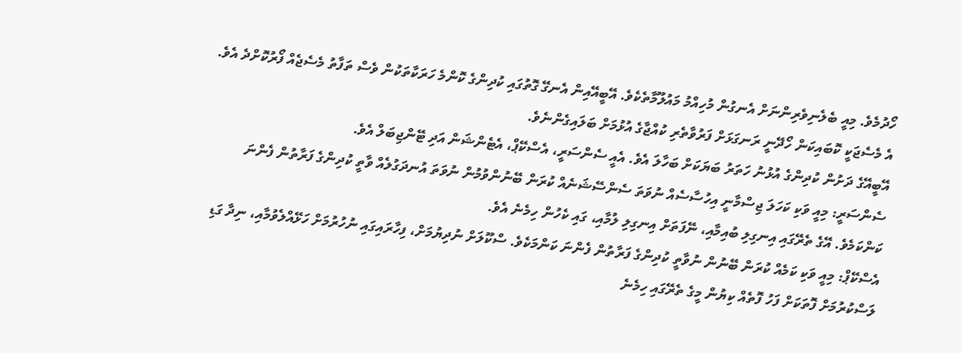ހޯދުމެވެ. މިއީ ބެލެނިވެރިންނަށް އެނގުން މުހިއްމު މައުލޫމާތެކެވެ. އޭބީއޭއިން އެނގޭ ގޮތުގައި ކުދިންގެ ކޮންމެ ހަރަކާތަކުން ވެސް ތަފާތު މެސެޖެއް ފޯރުކޮށްދެ އެވެ. އެ މެސެޖަކީ ކޮބައިކަން ހޯދޭނީ ރަނގަޅަށް ފަރުވާތެރި ކުއްޖާގެ އުޅުމަށް ބަލައިގެންނެވެ.
އޭބީއޭގެ ދަށުން ކުދިންގެ އުޅުނު ހަތަރު ބަޔަކަށް ބަހާލަ އެވެ. އެއީ ސެންސަރީ، އެސްކޭޕް، އެޓެންޝަން އަދި ޓޭންޖިބަލް އެވެ.
ސެންސަރީ: މިއީ ވަކި ކަހަލަ ޖިސްމާނީ އިހުސާސެއް ނުވަތަ ސެންސޭޝަނެއް ކުރަން ބޭނުންވުމުން ނުވަތަ އުނދަގުލެއް ވާތީ ކުދިންގެ ފަރާތުން ފެންނަ ކަންކަމެވެ. އޭގެ ތެރޭގައި އިނގިލި ބުއިމާއި، ނޭފަތަށް އިނގިލި ލުމާއި، ގައި ކެހުން ހިމެނެ އެވެ.
އެސްކޭޕް: މިއީ ވަކި ކަމެއް ކުރަން ބޭނުން ނުވާތީ ކުދިންގެ ފަރާތުން ފެންނަ ކަންމަކެވެ. ސްކޫލަށް ނުދިޔުމަށް، ފިހާރައިގައި ނުހުރުމަށް ހަޅޭއްލެވުމާއި، ނިދާ ގަޑި ލަސްކުރުމަށް ފޮތަކަށް ފަހު ފޮތެއް ކިޔުން މީގެ ތެރޭގައި ހިމެނެ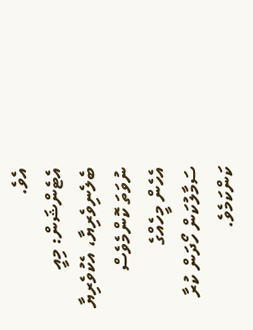އެވެ.
އެޓެންޝަން: މިއީ ބެލެނިވެރިޔާ، އެކުވެރިޔާ ނުވަތަ ކޮންމެވެސް އެހެން މީހެއްގެ ސަމާލުކަން ހޯދަން ކުރާ ކަންކަމެވެ.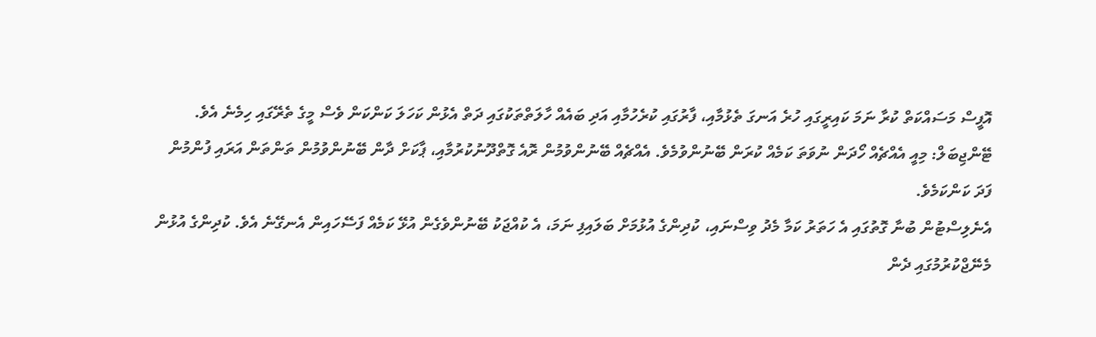އޮފީސް މަސައްކަތް ކުރާ ނަމަ ކައިރީގައި ހުރެ އަނގަ ތެޅުމާއި، ފާރުގައި ކުރެހުމާއި އަދި ބައެއް ހާލަތްތަކުގައި ދަތް އެޅުން ކަހަލަ ކަންކަން ވެސް މީގެ ތެރޭގައި ހިމެނެ އެވެ.
ޓޭންޖިބަލް: މިއީ އެއްޗެއް ހޯދަން ނުވަތަ ކަމެއް ކުރަން ބޭނުންވުމެވެ. އެއްޗެއް ބޭނުންވުމުން ރޮއެ ގޮތްދޫނުކުރުމާއި، ޕާކަށް ދާން ބޭނުންވުމުން ތަންތަން އަރައި ފުންމުން ފަދަ ކަންކަމެވެ.
އެނެލިސްޓުން ބުނާ ގޮތުގައި އެ ހަތަރު ކަމާ މެދު ވިސްނައި، ކުދިންގެ އުޅުމަށް ބަލައިފި ނަމަ، އެ ކުއްޖަކު ބޭނުންވެގެން އުޅޭ ކަމެއް ފަސޭހައިން އެނގޭނެ އެވެ. ކުދިންގެ އުޅުން މެނޭޖްކުރުމުގައި ދެން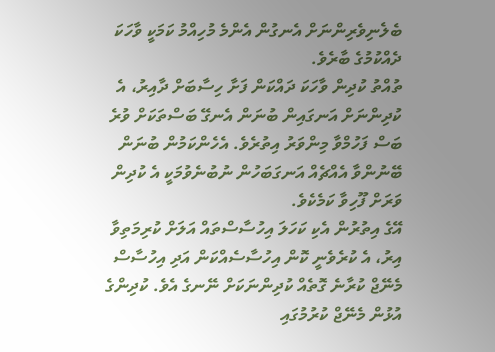ބެލެނިވެރިންނަށް އެނގުން އެންމެ މުހިއްމު ކަމަކީ ވާހަކަ ދެއްކުމުގެ ބާރެވެ.
ތުއްތު ކުދިން ވާހަކަ ދައްކަން ފަށާ ހިސާބަށް ދާއިރު، އެ ކުދިންނަށް އަނގައިން ބުނަން އެނގޭ ބަސްތަކަށް ވުރެ ބަސް ފަހުމްވާ މިންވަރު އިތުރެވެ. އެހެންކަމުން ބުނަން ބޭނުންވާ އެއްޗެއް އަނގަބަހުން ނުބުނެވުމަކީ އެ ކުދިން ވަރަށް ފޫހިވާ ކަމެކެވެ.
އޭގެ އިތުރުން އެކި ކަހަލަ އިހުސާސްތައް އަލަށް ކުރިމަތިވާ އިރު، އެ ކުރެވެނީ ކޮން އިހުސާސެއްކަން އަދި އިހުސާސް މެނޭޖް ކުރާނެ ގޮތެއް ކުދިންނަކަށް ނޭނގެ އެވެ. ކުދިންގެ އުޅުން މެނޭޖް ކުރުމުގައި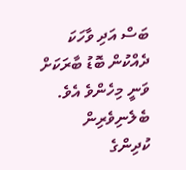ބަސް އަދި ވާހަކަ ދެއްކުން ބޮޑު ބާރަކަށް ވަނީ މިހެންވެ އެވެ.
ބެލެނިވެރިން ކުދިންގެ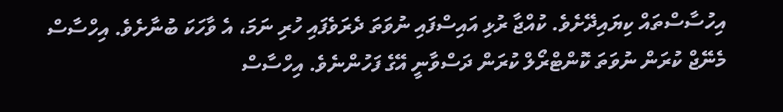އިހުސާސްތައް ކިޔައިދޭށެވެ. ކުއްޖާ ރުޅި އައިސްފައި ނުވަތަ ދެރަވެފައި ހުރި ނަމަ، އެ ވާހަކަ ބުނާށެވެ. އިހްސާސް މެނޭޖް ކުރަން ނުވަތަ ކޮންޓްރޯލް ކުރަން ދަސްވާނީ އޭގެ ފަހުންނެވެ. އިހްސާސް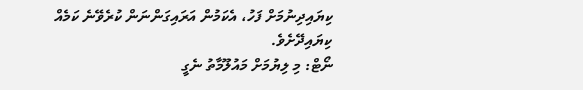ކިޔައިދިނުމަށް ފަހު، އެކަމުން އަރައިގަންނަން ކުރެވޭނެ ކަމެއް ކިޔައިދޭށެވެ.
ނޯޓް: މި ލިޔުމަށް މައުލޫމާތު ނެގީ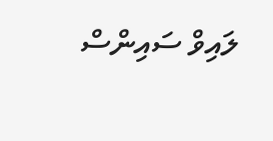ލައިވް ސައިންސް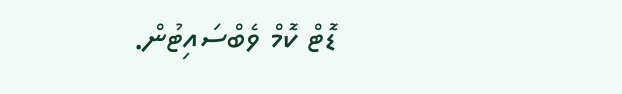ޑޮޓް ކޮމް ވެބްސައިޓުން.